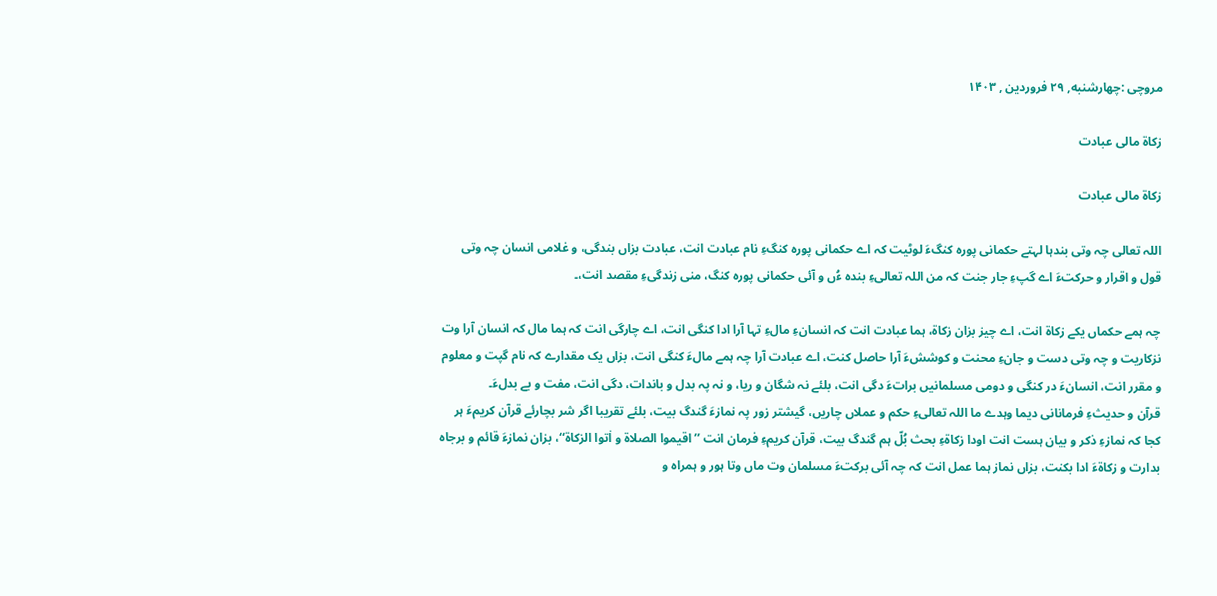مروچی :چهارشنبه, ۲۹ فروردین , ۱۴۰۳

زکاۃ مالی عبادت

زکاۃ مالی عبادت

اللہ تعالی چہ وتی بندہا لہتے حکمانی پورہ کنگءَ لوٹیت کہ اے حکمانی پورہ کنگءِ نام عبادت انت، عبادت بزاں بندگی، و غلامی انسان چہ وتی قول و اقرار و حرکتءَ اے گپءِ جار جنت کہ من اللہ تعالیءِ بندہ ءُں و آئی حکمانی پورہ کنگ، منی زندگیءِ مقصد انت،۔

چہ ہمے حکماں یکے زکاۃ انت، اے چیز بزان زکاۃ، ہما عبادت انت کہ انسانءِ مالءِ تہا آرا ادا کنگی انت، اے چارگی انت کہ ہما مال کہ انسان آرا وت نزکاریت و چہ وتی دست و جانءِ محنت و کوششءَ آرا حاصل کنت، اے عبادت آرا چہ ہمے مالءَ کنگی انت، بزاں یک مقدارے کہ نام گپت و معلوم و مقرر انت، انسانءَ در کنگی و دومی مسلمانیں براتءَ دگی انت، بلئے نہ شگان و ریا، و نہ پہ بدل و باندات، دگی انت، مفت و بے بدلءَ۔
قرآن و حدیثءِ فرمانانی دیما وہدے ما اللہ تعالیءِ حکم و عملاں چاریں، گیشتر زور پہ نمازءَ گندگ بیت، بلئے تقریبا اگر شر بچارئے قرآن کریمءَ ہر کجا کہ نمازءِ ذکر و بیان ہست انت اودا زکاۃءِ بحث بُلّ ہم گندگ بیت، قرآن کریمءِ فرمان انت ’’اقیموا الصلاۃ و اٰتوا الزکاۃ‘‘، بزان نمازءَ قائم و برجاہ بدارت و زکاۃءَ ادا بکنت، بزاں نماز ہما عمل انت کہ چہ آئی برکتءَ مسلمان وت ماں وتا ہور و ہمراہ و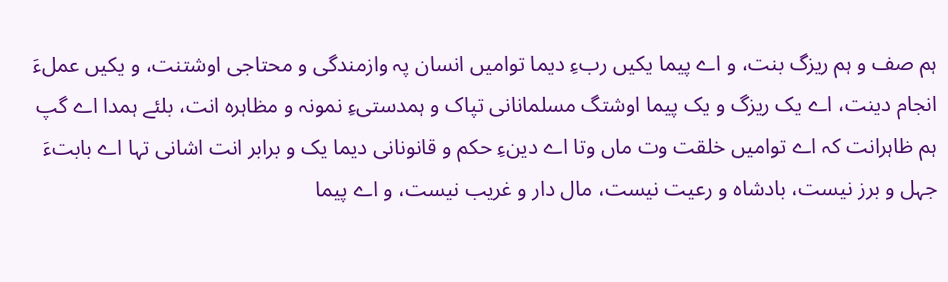ہم صف و ہم ریزگ بنت، و اے پیما یکیں ربءِ دیما توامیں انسان پہ وازمندگی و محتاجی اوشتنت، و یکیں عملءَ انجام دینت، اے یک ریزگ و یک پیما اوشتگ مسلمانانی تپاک و ہمدستیءِ نمونہ و مظاہرہ انت، بلئے ہمدا اے گپ ہم ظاہرانت کہ اے توامیں خلقت وت ماں وتا اے دینءِ حکم و قانونانی دیما یک و برابر انت اشانی تہا اے بابتءَ جہل و برز نیست، بادشاہ و رعیت نیست، مال دار و غریب نیست، و اے پیما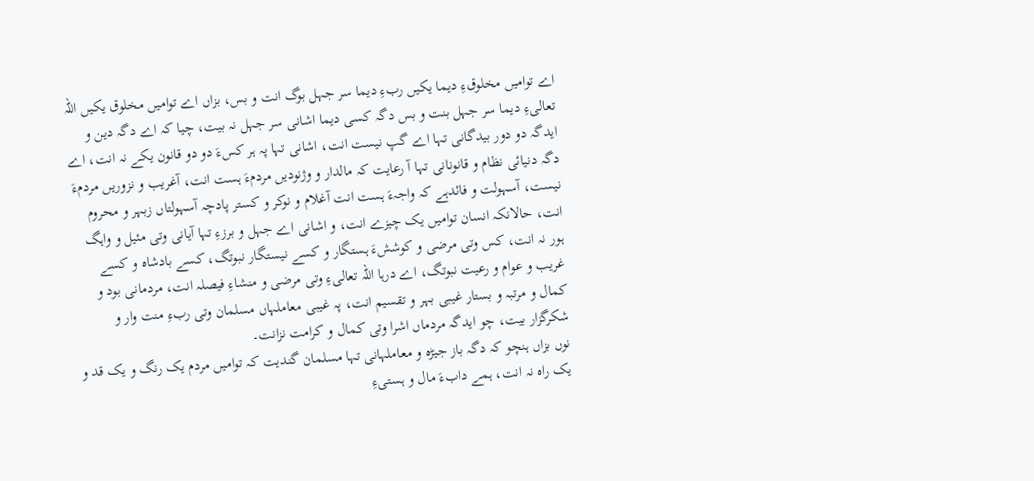اے توامیں مخلوقءِ دیما یکیں ربءِ دیما سر جہل بوگ انت و بس، بزاں اے توامیں مخلوق یکیں اللہ تعالیءِ دیما سر جہل بنت و بس دگہ کسی دیما اشانی سر جہل نہ بیت، چیا کہ اے دگہ دین و ایدگہ دو دور بیدگانی تہا اے گپ نیست انت، اشانی تہا پہ ہر کسءَ دو دو قانون یکے نہ انت، اے دگہ دنیائی نظام و قانونانی تہا آ رعایت کہ مالدار و وژنودیں مردمءَ ہست انت، آغریب و نزوریں مردمءَ نیست، آسہولت و فائدہے کہ واجہءَ ہست انت آغلام و نوکر و کستر پادچہ آسہولتاں زبہر و محروم انت، حالانکہ انسان توامیں یک چیزے انت، و اشانی اے جہل و برزءِ تہا آیانی وتی مئیل و واہگ ہور نہ انت، کس وتی مرضی و کوششءَ ہستگار و کسے نیستگار نبوتگ، کسے بادشاہ و کسے غریب و عوام و رعیت نبوتگ، اے درہا اللہ تعالیءِ وتی مرضی و منشاءِ فیصلہ انت، مردمانی بود و کمال و مرتبہ و بستار غیبی بہر و تقسیم انت، پہ غیبی معاملہاں مسلمان وتی ربءِ منت وار و شکرگزار بیت، چو ایدگہ مردماں اشرا وتی کمال و کرامت نزانت۔
نوں بزاں ہنچو کہ دگہ باز جیڑہ و معاملہانی تہا مسلمان گندیت کہ توامیں مردم یک رنگ و یک قد و یک راہ نہ انت، ہمے دابءَ مال و ہستیءِ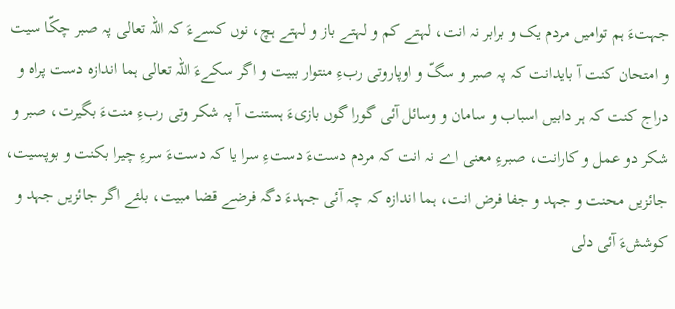جہتءَ ہم توامیں مردم یک و برابر نہ انت، لہتے کم و لہتے باز و لہتے ہچ، نوں کسےءَ کہ اللہ تعالی پہ صبر چکّا سیت و امتحان کنت آ بایدانت کہ پہ صبر و سگّ و اوپاروتی ربءِ منتوار ببیت و اگر سکےءَ اللہ تعالی ہما اندازہ دست پراہ و دراج کنت کہ ہر دابیں اسباب و سامان و وسائل آئی گورا گوں بازیءَ ہستنت آ پہ شکر وتی ربءِ منتءَ بگیرت، صبر و شکر دو عمل و کارانت، صبرءِ معنی اے نہ انت کہ مردم دستءَ دستءِ سرا یا کہ دستءَ سرءِ چیرا بکنت و بوپسیت، جائزیں محنت و جہد و جفا فرض انت، ہما اندازہ کہ چہ آئی جہدءَ دگہ فرضے قضا مبیت، بلئے اگر جائزیں جہد و کوششءَ آئی دلی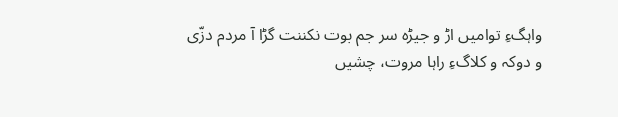واہگءِ توامیں اڑ و جیڑہ سر جم بوت نکننت گڑا آ مردم دزّی و دوکہ و کلاگءِ راہا مروت، چشیں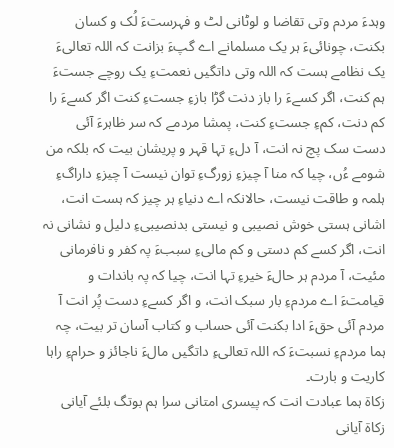وہدءَ مردم وتی تقاضا و لوٹانی لٹ و فہرستءَ لُک و کسان بکنت، چونائیءَ ہر یک مسلمانے اے گپءَ بزانت کہ اللہ تعالیءَ یک نظامے ہست کہ اللہ وتی داتگیں نعمتءِ یک روچے جستءَ ہم کنت، اگر کسےءَ را باز دنت گڑا بازءِ جستءِ کنت اگر کسےءَ را کم دنت، کمءِ جستءِ کنت، پمشا مردمے کہ سر ظاہرءَ آئی دست سک پچ نہ انت، آ دلءِ تہا قہر و پریشان بیت کہ بلکہ من شومے ءُں، چیا کہ منا آ چیزءِ زورگءِ توان نیست آ چیزءِ داراگءِ ہلمہ و طاقت نیست، حالانکہ اے دنیاءِ ہر چیز کہ ہست انت، اشانی ہستی خوش نصیبی و نیستی بدنصیبیءِ دلیل و نشانی نہ انت، اگر کسے کم دستی و کم مالیءِ سببءَ پہ کفر و نافرمانی مئیت، آ مردم ہر حالءَ خیرءِ تہا انت، چیا کہ پہ باندات و قیامتءَ اے مردمءِ بار سبک انت، و اگر کسےءِ دست پُر انت آ مردم آئی حقءَ ادا بکنت آئی حساب و کتاب آسان تر بیت، چہ ہما مردمءِ نسبتءَ کہ اللہ تعالیءِ داتگیں مالءَ ناجائز و حرامءِ راہا کاریت و بارت۔
زکاۃ ہما عبادت انت کہ پیسری امتانی سرا ہم بوتگ بلئے آیانی زکاۃ آیانی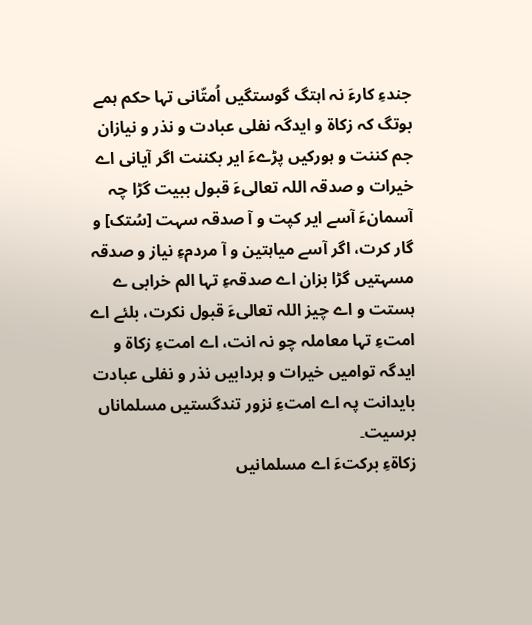جندءِ کارءَ نہ اہتگ گوستگیں اُمتّانی تہا حکم ہمے بوتگ کہ زکاۃ و ایدگہ نفلی عبادت و نذر و نیازان جم کننت و ہورکیں پڑےءَ ایر بکننت اگر آیانی اے خیرات و صدقہ اللہ تعالیءَ قبول ببیت گڑا چہ آسمانءَ آسے ایر کپت و آ صدقہ سہت [سُتک] و گار کرت، اگر آسے میاہتین و آ مردمءِ نیاز و صدقہ مسہتیں گڑا بزان اے صدقہءِ تہا الم خرابی ے ہستت و اے چیز اللہ تعالیءَ قبول نکرت، بلئے اے امتءِ تہا معاملہ چو نہ انت، اے امتءِ زکاۃ و ایدگہ توامیں خیرات و ہردابیں نذر و نفلی عبادت بایدانت پہ اے امتءِ نزور تندگستیں مسلماناں برسیت۔
زکاۃءِ برکتءَ اے مسلمانیں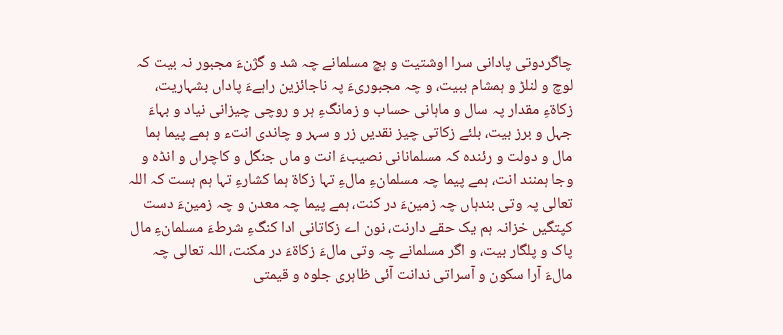چاگردوتی پادانی سرا اوشتیت و ہچ مسلمانے چہ شد و گژنءَ مجبور نہ بیت کہ لوچ و لنلڑ و ہمشام ببیت، و چہ مجبوریءَ پہ ناجائزین راہےءَ پاداں بشہاریت، زکاۃءِ مقدار پہ سال و ماہانی حساب و زمانگءِ ہر و روچی چیزانی نیاد و بہاءَ جہل و برز بیت، بلئے زکاتی چیز نقدیں زر و سہر و چاندی انتء و ہمے پیما ہما مال و دولت و رئندہ کہ مسلمانانی نصیبءَ انت و ماں جنگل و کاچراں و انڈہ و وجا ہمنند انت، ہمے پیما چہ مسلمانءِ مالءِ تہا زکاۃ ہما کشارءِ تہا ہم ہست کہ اللہ تعالی پہ وتی بندہاں چہ زمینءَ در کنت، ہمے پیما چہ معدن و چہ زمینءَ دست کپتگیں خزانہ ہم یک حقے دارنت، نون اے زکاتانی ادا کنگءِ شرطءَ مسلمانءِ مال پاک و پلگار بیت، و اگر مسلمانے چہ وتی مالءَ زکاۃءَ در مکنت، اللہ تعالی چہ مالءَ آرا سکون و آسراتی ندانت آئی ظاہری جلوہ و قیمتی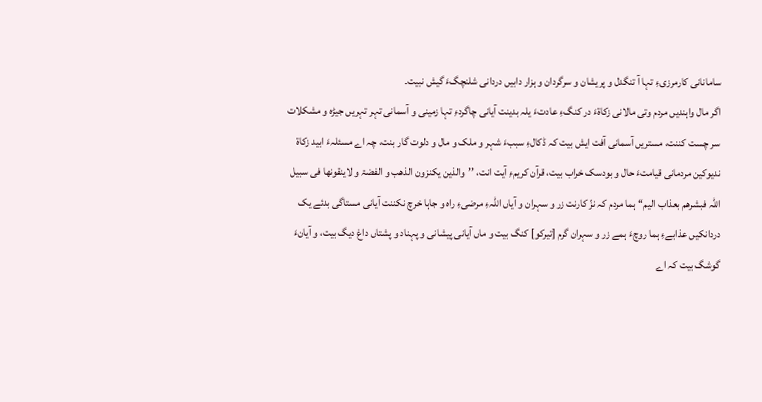سامانانی کارمرزیءِ تہا آ تنگدل و پریشان و سرگردان و ہزار دابیں دردانی شلنچگءَ گیش نبیت۔
اگر مال واہندیں مردم وتی مالانی زکاۃءَ در کنگءِ عادتءَ یلہ بدینت آیانی چاگردءِ تہا زمینی و آسمانی تہر تہریں جیڑہ و مشکلات سر چست کننت، مستریں آسمانی آفت ایش بیت کہ ڈکالءِ سببءَ شہر و ملک و مال و دلوت گار بنت، چہ اے مسئلہءَ ابید زکاۃ ندیوکین مردمانی قیامتءَ حال و بودسک خراب بیت، قرآن کریمءِ آیت انت، ’’والذین یکنزون الذھب و الفضۃ و لاینقونھا فی سبیل اللہ فبشرھم بعذاب الیم‘‘ ہما مردم کہ نزّ کارنت زر و سہران و آیاں اللہءِ مرضیءِ راہ و جاہا خرچ نکننت آیانی مستاگی بدئے یک دردانکیں عذابےءِ ہما روچءَ ہمے زر و سہران گرم [تیرکو] کنگ بیت و ماں آیانی پیشانی و پہناد و پشتاں داغ دیگ بیت، و آیانءَ گوشگ بیت کہ اے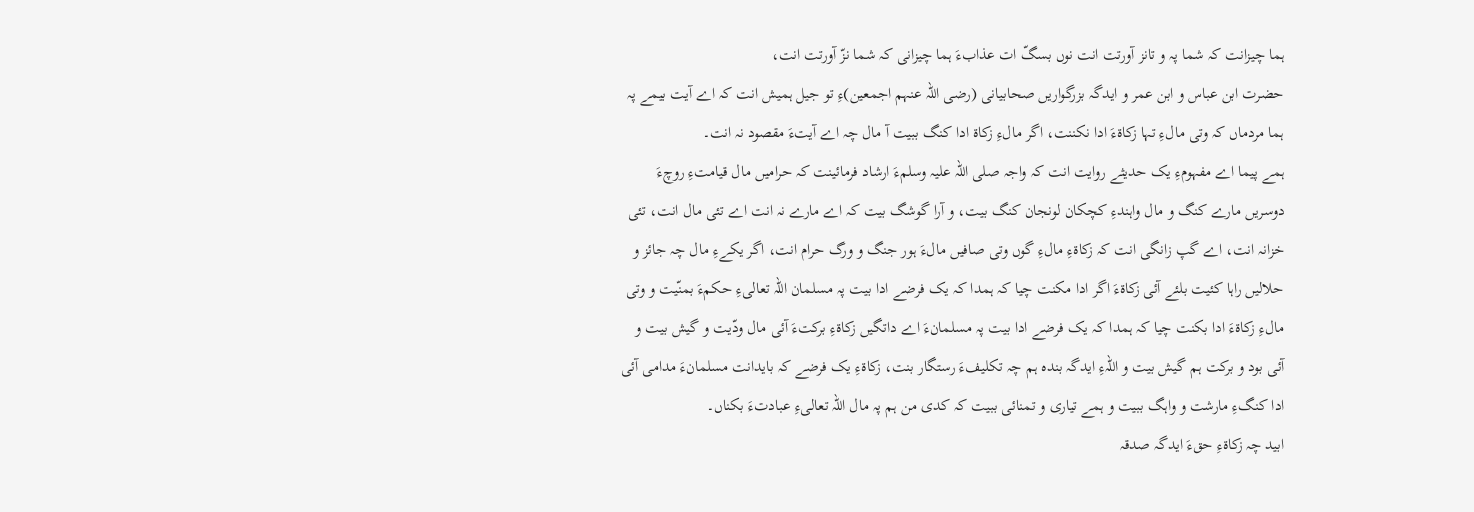ہما چیزانت کہ شما پہ و تانز آورتت انت نوں بسگّ ات عذابءَ ہما چیزانی کہ شما نزّ آورتت انت،
حضرت ابن عباس و ابن عمر و ایدگہ بزرگواریں صحابیانی (رضی اللہ عنہم اجمعین)ءِ تو جیل ہمیش انت کہ اے آیت بیمے پہ ہما مردماں کہ وتی مالءِ تہا زکاۃءَ ادا نکننت، اگر مالءِ زکاۃ ادا کنگ ببیت آ مال چہ اے آیتءَ مقصود نہ انت۔
ہمے پیما اے مفہومءِ یک حدیثے روایت انت کہ واجہ صلی اللہ علیہ وسلمءَ ارشاد فرمائینت کہ حرامیں مال قیامتءِ روچءَ دوسریں مارے کنگ و مال واہندءِ کچکان لونجان کنگ بیت، و آرا گوشگ بیت کہ اے مارے نہ انت اے تئی مال انت، تئی خزانہ انت، اے گپ زانگی انت کہ زکاۃءِ مالءِ گوں وتی صافیں مالءَ ہور جنگ و ورگ حرام انت، اگر یکےءِ مال چہ جائز و حلالیں راہا کئیت بلئے آئی زکاۃءَ اگر ادا مکنت چیا کہ ہمدا کہ یک فرضے ادا بیت پہ مسلمان اللہ تعالیءِ حکمءَ بمنّیت و وتی مالءِ زکاۃءَ ادا بکنت چیا کہ ہمدا کہ یک فرضے ادا بیت پہ مسلمانءَ اے داتگیں زکاۃءِ برکتءَ آئی مال ودّیت و گیش بیت و آئی بود و برکت ہم گیش بیت و اللہءِ ایدگہ بندہ ہم چہ تکلیفءَ رستگار بنت، زکاۃءِ یک فرضے کہ بایدانت مسلمانءَ مدامی آئی ادا کنگءِ مارشت و واہگ ببیت و ہمے تیاری و تمنائی ببیت کہ کدی من ہم پہ مال اللہ تعالیءِ عبادتءَ بکناں۔
ابید چہ زکاۃءِ حقءَ ایدگہ صدقہ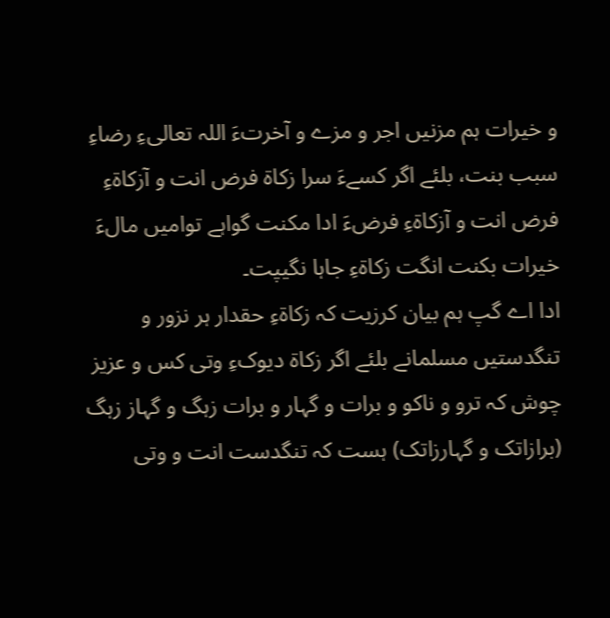و خیرات ہم مزنیں اجر و مزے و آخرتءَ اللہ تعالیءِ رضاءِ سبب بنت، بلئے اگر کسےءَ سرا زکاۃ فرض انت و آزکاۃءِ فرض انت و آزکاۃءِ فرضءَ ادا مکنت گواہے توامیں مالءَ خیرات بکنت انگت زکاۃءِ جاہا نگیپت۔
ادا اے گپ ہم بیان کرزیت کہ زکاۃءِ حقدار ہر نزور و تنگدستیں مسلمانے بلئے اگر زکاۃ دیوکءِ وتی کس و عزیز چوش کہ ترو و ناکو و برات و گہار و برات زہگ و گہاز زہگ (برازاتک و گہارزاتک) ہست کہ تنگدست انت و وتی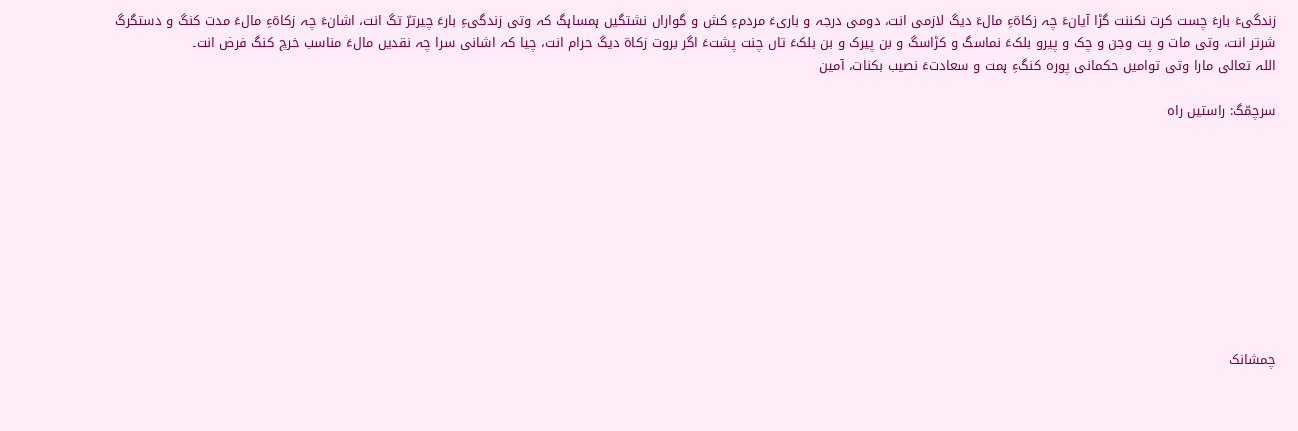زندگیءَ بارءَ چست کرت نکننت گڑا آیانءَ چہ زکاۃءِ مالءَ دیگ لازمی انت، دومی درجہ و باریءَ مردمءِ کش و گواراں نشتگیں ہمساہگ کہ وتی زندگیءِ بارءَ چیرترّ تگ انت، اشانءَ چہ زکاۃءِ مالءَ مدت کنگ و دستگرگ شرتر انت، وتی مات و پت وجن و چک و پیرو بلکءَ نماسگ و کڑاسگ و بن پیرک و بن بلکءَ تاں چنت پشتءَ اگر بروت زکاۃ دیگ حرام انت، چیا کہ اشانی سرا چہ نقدیں مالءَ مناسب خرچ کنگ فرض انت۔
اللہ تعالی مارا وتی توامیں حکمانی پورہ کنگءِ ہمت و سعادتءَ نصیب بکنات، آمین

سرچمّگ: راستیں راہ










چمشانک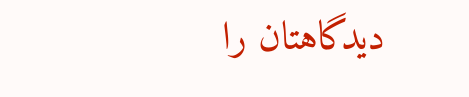دیدگاهتان را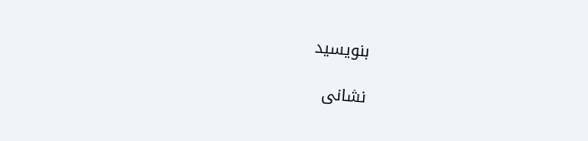بنویسید

نشانی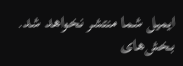ایمیل شما منتشر نخواهد شد. بخش‌های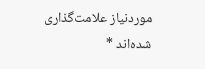موردنیاز علامت‌گذاری شده‌اند *